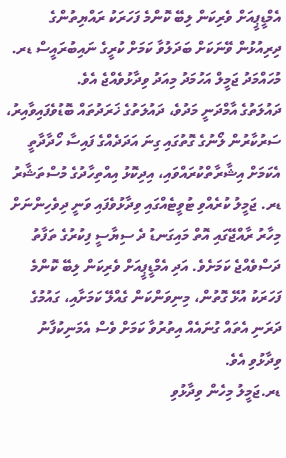އެމްޑީޕީއަށް ވެރިކަން ލިބޭ ކޮންމެ ފަހަރަކު ރައްޔިތުންގެ ދިރިއުޅުން ވޭނަކަށް ބަދަލުވާ ކަމަށް ކުރީގެ ނައިބުރައީސް ޑރ. މުހައްމަދު ޖަމީލް އަހުމަދު މިއަދު ވިދާޅުވެއްޖެ އެވެ.
ދައުލަތުގެ އާމްދަނީ މަދުވެ، ދައުލަތުގެ ޚަރަދުތައް ބޮޑުވެފައިވާއިރު، ސަރުކާރުން ލޯނުގެ ގޮތުގައި ގިނަ އަދަދެއްގެ ފައިސާ ހޯދާދާތީ އެކަމަށް އިޝާރާތްކުރައްވައި، އިދިކޮޅު އިއްތިހާދުގެ މުސްތަޝާރު ޑރ. ޖަމީލު ކުރެއްވި ޓުވީޓެއްގައި ވިދާޅުވެފައި ވަނީ ދިވެހިންނަށް މިހާރު ރާއްޖޭގައި އޮތް މައިގަނޑު ދެ ސިޔާސީ ފިކުރުގެ ތަފާތު ދަސްވެއްޖެ ކަމަށެވެ. އަދި އެމްޑީޕީއަށް ވެރިކަން ލިބޭ ކޮންމެ ފަހަރަކު އުޅޭ ގޮތުން، މިނިވަންކަން ގެއްލޭ ކަމަށާއި، ގައުމުގެ ދަރަނި އެތައް ގުނައެއް އިތުރުވާ ކަމަށް ވެސް އެމަނިކުފާނު ވިދާޅުވި އެވެ.
ޑރ.ޖަމީލު މިހެން ވިދާޅުވި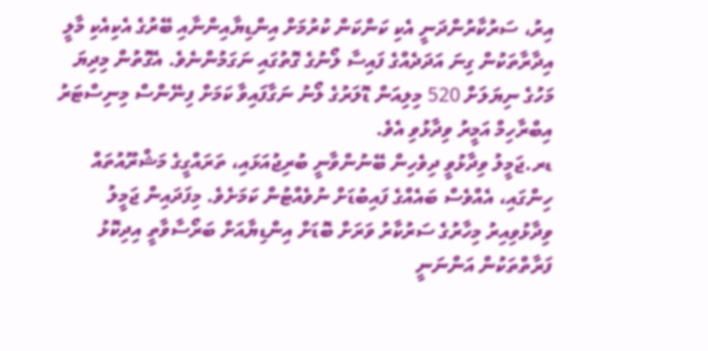އިރު، ސަރުކާރުންދަނީ އެކި ކަންކަން ކުރުމަށް އިންޑިޔާއިންނާއި ބޭރުގެ އެކިއެކި މާލީ އިދާރާތަކުން ގިނަ އަދަދެއްގެ ފައިސާ ލޯނުގެ ގޮތުގައި ނަގަމުންނެވެ. އެގޮތުން މިދިޔަ މަހުގެ ނިޔަލަށް 520 މިލިއަން ޑޮލަރުގެ ލޯނު ނަގާފައިވާ ކަމަށް ފިނޭންސް މިނިސްޓަރު އިބްރާހިމް އަމީރު ވިދާޅުވި އެވެ.
ޑރ.ޖަމީލު ވިދާޅުވީ ދިވެހިން ބޭނުންވާނީ ބުރިޖުއަޅައި، ތަރައްގީގެ މަޝްރޫއުތައް ހިންގައި، އެއްވެސް ބައެއްގެ ފައިބުޑަށް ނުވެއްޓުން ކަމަށެވެ. މިފަދައިން ޖަމީލު ވިދާޅުވިއިރު މިހާރުގެ ސަރުކާރު ވަރަށް ބޮޑަށް އިންޑިޔާއަށް ބަރޯސާވާތީ އިދިކޮޅު ފަރާތްތަކުން އަންނަނީ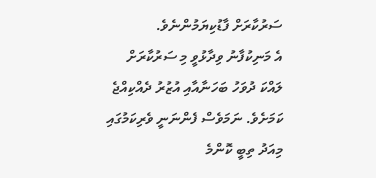ސަރުކާރަށް ފާޑުކިޔަމުންނެވެ.
އެ މަނިކުފާނު ވިދާޅުވީ މި ސަރުކާރަށް ލައްކަ ދުވަހު ބަހަނާއާއި އުޒުރު ދެއްކިއްޖެ ކަމަށެވެ. ނަމަވެސް ފެންނަނީ ވެރިކަމުގައި މިއަދު ތިބީ ކޮންމެ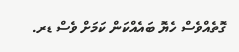ގޮތެއްވެސް ހެޔޮ ބައެއްކަން ކަމަށް ވެސް ޑރ.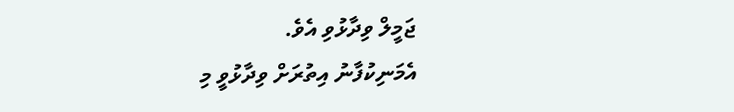ޖަމީލް ވިދާޅުވި އެވެ.
އެމަނިކުފާނު އިތުރަށް ވިދާޅުވީ މި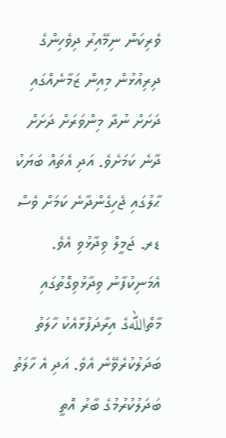ވެރިކަން ނިމޭއިރު ދިވެހިންގެ ދިރިއުޅުން މިއިން ޒަމާނެއްގައި ދަށަށް ނުދާ މިންވަރަށް ދަށަށް ދާނެ ކަމަށެވެ. އަދި އެތައް ބަޔަކު ޙާލުގައި ޖެހިގެންދާނެ ކަމަށް ވެސް ޑރ. ޖަމީލް ވިދާޅުވި އެވެ.
އެމަނިކުފާނު ވިދާޅުވިގޮތުގައި މާތްاللهގެ އިރާދަފުޅާއެކު ހާލަތު ބަދަލުކުރެވޭނެ އެވެ. އަދި އެ ހާލަތު ބަދަލުކުރުމުގެ ބާރު އޮތީ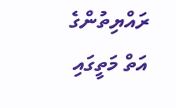ރައްޔިތުންގެ އަތް މަތީގައި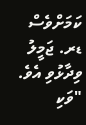ކަމަށްވެސް ޑރ. ޖަމީލު ވިދާޅުވި އެވެ.
"ވަކި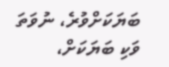ބަޔަކަށްވުރެ، ނުވަތަ ވަކި ބަޔަކަށް،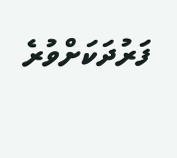ފަރުދަކަށްވުރެ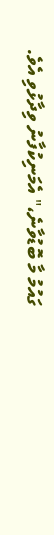ގައުމު މާ ބޮޑުވާނެ،" އެމަނިކުފާނު ވިދާޅުވި އެވެ.